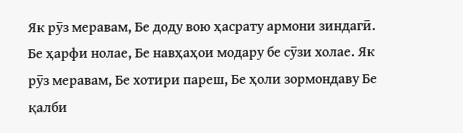Як рӯз меравам, Бе доду вою ҳасрату армони зиндагӣ. Бе ҳарфи нолае, Бе навҳаҳои модару бе сӯзи холае. Як рӯз меравам, Бе хотири пареш, Бе ҳоли зормондаву Бе қалби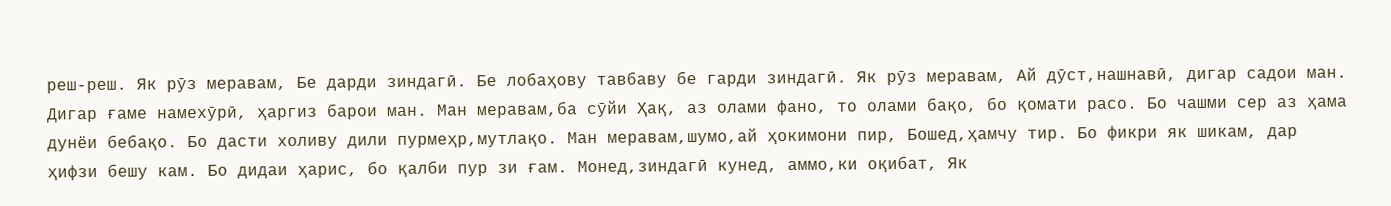реш-реш. Як рӯз меравам, Бе дарди зиндагӣ. Бе лобаҳову тавбаву бе гарди зиндагӣ. Як рӯз меравам, Ай дӯст,нашнавӣ, дигар садои ман. Дигар ғаме намехӯрӣ, ҳаргиз барои ман. Ман меравам,ба сӯйи Ҳақ, аз олами фано, то олами бақо, бо қомати расо. Бо чашми сер аз ҳама дунёи бебақо. Бо дасти холиву дили пурмеҳр,мутлақо. Ман меравам,шумо,ай ҳокимони пир, Бошед,ҳамчу тир. Бо фикри як шикам, дар ҳифзи бешу кам. Бо дидаи ҳарис, бо қалби пур зи ғам. Монед,зиндагӣ кунед, аммо,ки оқибат, Як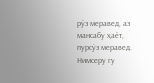рӯз меравед, аз мансабу ҳаёт, пурсӯз меравед. Нимсеру гу